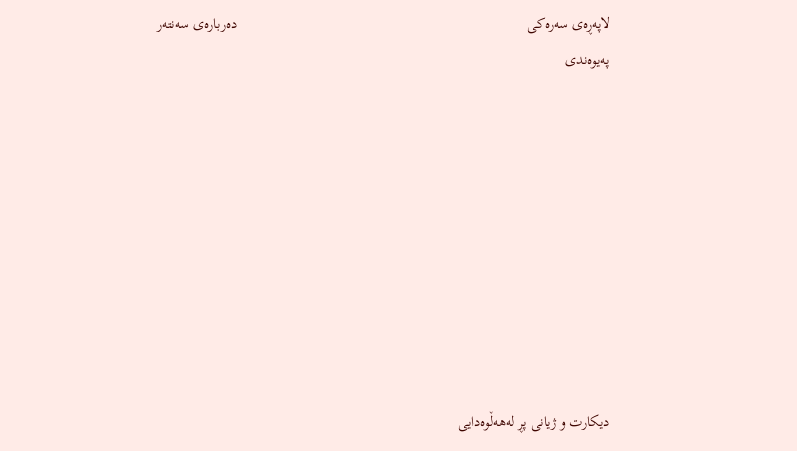لاپه‌ڕه‌ی سه‌ره‌كی                                                                             ده‌رباره‌ی سه‌نته‌ر                                                        په‌یوه‌ندى









دیكارت و ژیانی پڕ له‌هه‌ڵوه‌دایی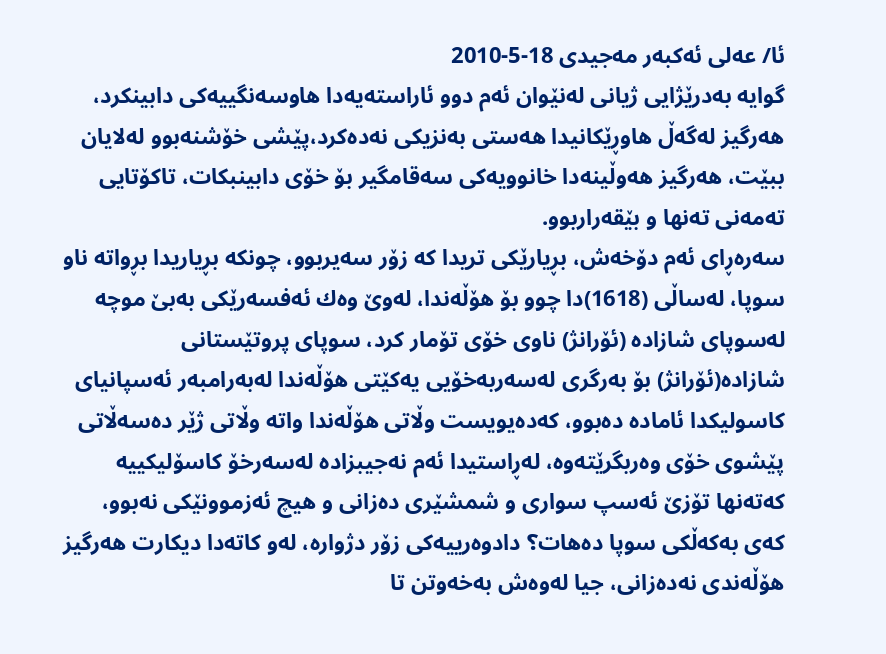ئا/ عه‌لی ئه‌كبه‌ر مه‌جیدی 18-5-2010
گوایه‌ به‌درێژایی ژیانی له‌نێوان ئه‌م دوو ئاراسته‌یه‌دا هاوسه‌نگییه‌كی دابینكرد، هه‌رگیز له‌گه‌ڵ هاوڕێكانیدا هه‌ستی به‌نزیكی نه‌ده‌كرد،پێشی خۆشنه‌بوو له‌لایان ببێت، هه‌رگیز هه‌وڵینه‌دا خانوویه‌كی سه‌قامگیر بۆ خۆی دابینبكات، تاكۆتایی ته‌مه‌نی ته‌نها و بێقه‌راربوو.
سه‌ره‌ڕای ئه‌م دۆخه‌ش، بڕیارێكی تریدا كه‌ زۆر سه‌یربوو، چونكه‌ بڕیاریدا بڕواته‌ ناو سوپا، له‌ساڵی (1618)دا چوو بۆ هۆڵه‌ندا، له‌وێ وه‌ك ئه‌فسه‌رێكی به‌بێ موچه‌ له‌سوپای شازاده‌ (ئۆرانژ) ناوی خۆی تۆمار كرد، سوپای پروتێستانی شازاده‌(ئۆرانژ) بۆ به‌رگری له‌سه‌ربه‌خۆیی یه‌كێتی هۆڵه‌ندا له‌به‌رامبه‌ر ئه‌سپانیای كاسولیكدا ئاماده‌ ده‌بوو، كه‌ده‌یویست وڵاتی هۆڵه‌ندا واته‌ وڵاتی ژێر ده‌سه‌ڵاتی پێشوی خۆی وه‌ربگرێته‌وه‌، له‌ڕاستیدا ئه‌م نه‌جیبزاده‌ له‌سه‌رخۆ كاسۆلیكییه‌ كه‌ته‌نها تۆزێ ئه‌سپ سواری و شمشێری ده‌زانی و هیچ ئه‌زموونێكی نه‌بوو، كه‌ی به‌كه‌ڵكی سوپا ده‌هات؟ دادوه‌رییه‌كی زۆر دژواره‌، له‌و كاته‌دا دیكارت هه‌رگیز هۆڵه‌ندی نه‌ده‌زانی، جیا له‌وه‌ش به‌خه‌وتن تا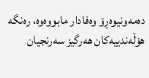ده‌مه‌ونیوه‌ڕۆ وه‌فادار مابووه‌وه‌، ره‌نگه‌ هۆڵه‌ندییه‌كان هه‌رگیز سه‌رنجیان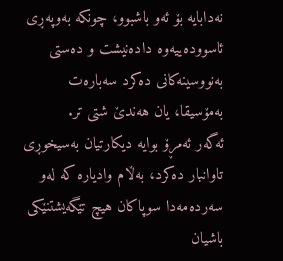نه‌دابایه‌ بۆ ئه‌و باشبوو، چونكه‌ به‌وپه‌ڕی ئاسووده‌ییه‌وه‌ داده‌نیشت و ده‌ستی به‌نووسینه‌كانی ده‌كرد سه‌باره‌ت به‌مۆسیقا، یان هه‌ندێ شتی تر.
ئه‌گه‌ر ئه‌مڕۆ بوایه‌ دیكارتیان به‌سیخوڕی تاوانبار ده‌كرد، به‌ڵام وادیاره‌ كه‌ له‌و سه‌رده‌مه‌دا سوپاكان هیچ تێگه‌یشتنێكی باشیان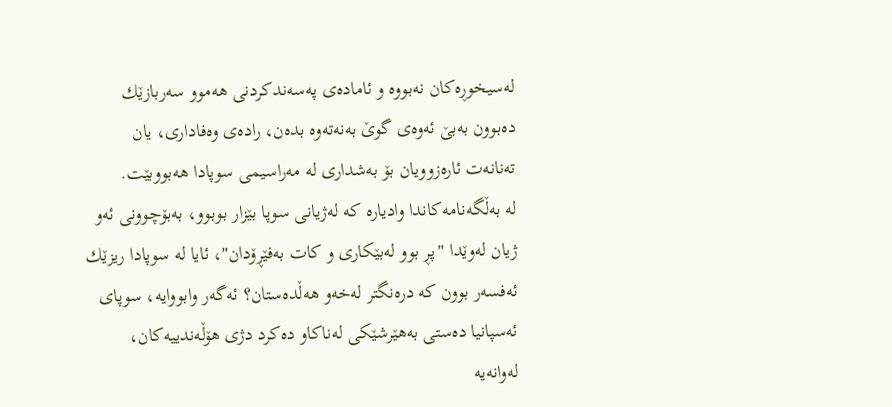له‌سیخوڕه‌كان نه‌بووه‌ و ئاماده‌ی په‌سه‌ندكردنی هه‌موو سه‌ربازێك ده‌بوون به‌بێ ئه‌وه‌ی گوێ به‌نه‌ته‌وه‌ بده‌ن، راده‌ی وه‌فاداری، یان ته‌نانه‌ت ئاره‌زوویان بۆ به‌شداری له‌ مه‌راسیمی سوپادا هه‌بووبێت.
له‌ به‌ڵگه‌نامه‌كاندا وادیاره‌ كه‌ له‌ژیانی سوپا بێزار بوبوو، به‌بۆچوونی ئه‌و ژیان له‌وێدا "پڕ بوو له‌بێكاری و كات به‌فێڕۆدان"، ئایا له‌ سوپادا ریزێك ئه‌فسه‌ر بوون كه‌ دره‌نگتر له‌خه‌و هه‌ڵده‌ستان؟ ئه‌گه‌ر وابووایه‌، سوپای ئه‌سپانیا ده‌ستی به‌هێرشێكی له‌ناكاو ده‌كرد دژی هۆڵه‌ندییه‌كان، له‌وانه‌یه‌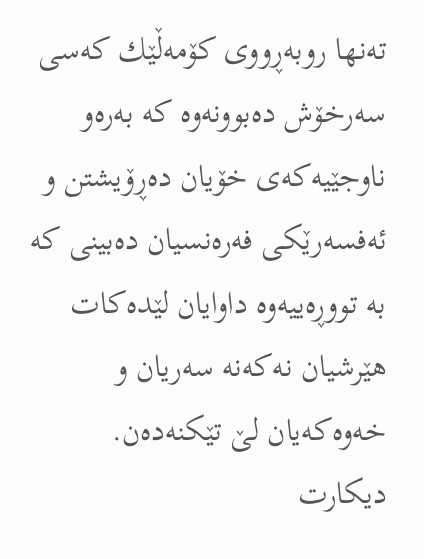ته‌نها روبه‌ڕووی كۆمه‌ڵێك كه‌سی سه‌رخۆش ده‌بوونه‌وه‌ كه‌ به‌ره‌و ناوجێیه‌كه‌ی خۆیان ده‌ڕۆیشتن و ئه‌فسه‌رێكی فه‌ره‌نسیان ده‌بینی كه‌ به‌ تووڕه‌ییه‌وه‌ داوایان لێده‌كات هێرشیان نه‌كه‌نه‌ سه‌ریان و خه‌وه‌كه‌یان لێ تێكنه‌ده‌ن.
دیكارت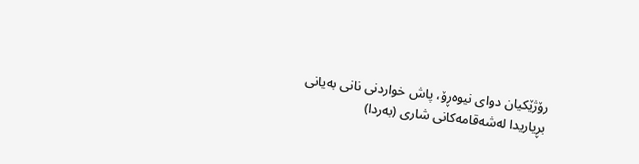رۆژێكیان دوای نیوه‌ڕۆ، پاش خواردنی نانی به‌یانی بڕیاریدا له‌شه‌قامه‌كانی شاری (به‌ردا)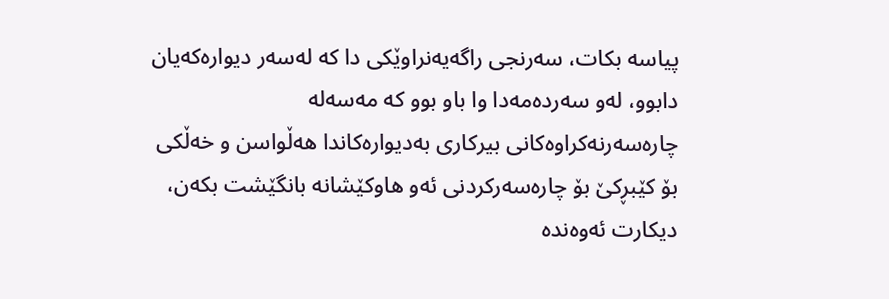پیاسه‌ بكات، سه‌رنجی راگه‌یه‌نراوێكی دا كه‌ له‌سه‌ر دیواره‌كه‌یان دابوو، له‌و سه‌رده‌مه‌دا وا باو بوو كه‌ مه‌سه‌له‌ چاره‌سه‌رنه‌كراوه‌كانی بیركاری به‌دیواره‌كاندا هه‌ڵواسن و خه‌ڵكی بۆ كێبڕكێ بۆ چاره‌سه‌ركردنی ئه‌و هاوكێشانه‌ بانگێشت بكه‌ن، دیكارت ئه‌وه‌نده‌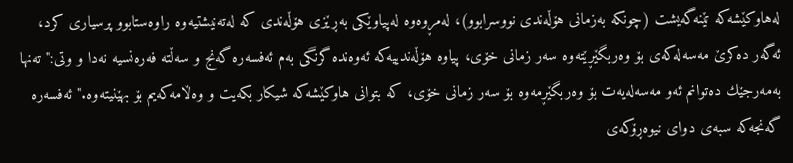له‌هاوكێشه‌كه‌ تێنه‌گه‌یشت (چونكه‌ به‌زمانی هۆڵه‌ندی نووسرابوو)، له‌مڕوه‌وه‌ له‌پیاوێكی به‌ڕێزی هۆڵه‌ندی كه‌ له‌ته‌نیشتیه‌وه‌ راوه‌ستابوو پرسیاری كرد، ئه‌گه‌ر ده‌كرێ مه‌سه‌له‌كه‌ی بۆ وه‌ربگێڕێته‌وه‌ سه‌ر زمانی خۆی، پیاوه‌ هۆڵه‌ندییه‌كه‌ ئه‌وه‌نده‌ گرنگی به‌م ئه‌فسه‌ره‌ گه‌نج و سه‌ڵته‌ فه‌ره‌نسیه‌ نه‌دا و وتی:" ته‌نها به‌مه‌رجێك ده‌توانم ئه‌و مه‌سه‌له‌یه‌ت بۆ وه‌ربگێڕمه‌وه‌ بۆ سه‌ر زمانی خۆی، كه‌ بتوانی هاوكێشه‌كه‌ شیكار بكه‌یت و وه‌ڵامه‌كه‌یم بۆ بهێنیته‌وه‌." ئه‌فسه‌ره‌ گه‌نجه‌كه‌ سبه‌ی دوای نیوه‌ڕۆكه‌ی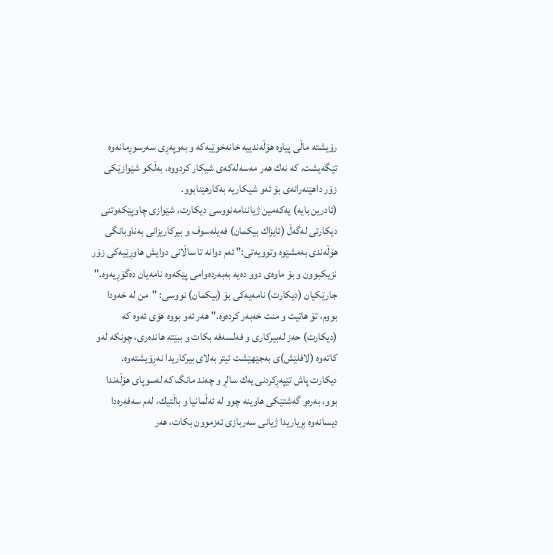رۆیشته‌ ماڵی پیاوه‌ هۆڵه‌ندییه‌ خانه‌خوێیه‌كه‌ و به‌وپه‌ڕی سه‌رسوڕمانه‌وه‌ تێگه‌یشت، كه‌ نه‌ك هه‌ر مه‌سه‌له‌كه‌ی شیكار كردووه‌، به‌ڵكو شێوازێكی زۆر داهێنه‌رانه‌ی بۆ ئه‌و شیكاریه‌ به‌كارهێنابوو.
(ئادرین بایه‌) یه‌كه‌مین ژیاننامه‌نووسی دیكارت، شێوازی چاوپێكه‌وتنی دیكارتی له‌گه‌ڵ (ئایزاك بیكمان) فه‌یله‌سوف و بیركاریزانی به‌ناوبانگی هۆڵه‌ندی به‌مشێوه‌ وتوویه‌تی:" ئه‌م دوانه‌ تا ساڵانی دوایش هاوڕێیه‌كی زۆر نزیكبوون و بۆ ماوه‌ی دوو ده‌یه‌ به‌به‌رده‌وامی پێكه‌وه‌ نامه‌یان ده‌گۆڕیه‌وه‌."
جارێكیان (دیكارت) نامه‌یه‌كی بۆ (بیكمان) نووسی: "من له‌ خه‌ودا بووم، تۆ هاتیت و منت خه‌به‌ر كرده‌وه‌." هه‌ر ئه‌و بووه‌ هۆی ئه‌وه‌ كه‌ (دیكارت) حه‌ز له‌بیركاری و فه‌لسه‌فه‌ بكات و ببێته‌ هانده‌ری، چونكه‌ له‌و كاته‌وه‌ (لافلێش)ی به‌جێهێشت ئیتر به‌لای بیركاریدا نه‌ڕۆیشته‌وه‌.
دیكارت پاش تێپه‌ڕكردنی یه‌ك سالڕ و چه‌ند مانگ كه‌ له‌سوپای هۆڵه‌ندا بوو، به‌ره‌و گه‌شتێكی هاوینه‌ چوو له‌ ئه‌ڵمانیا و باڵتیك، له‌م سه‌فه‌ره‌دا دیسانه‌وه‌ بڕیاریدا ژیانی سه‌ربازی ئه‌زموون بكات، هه‌ر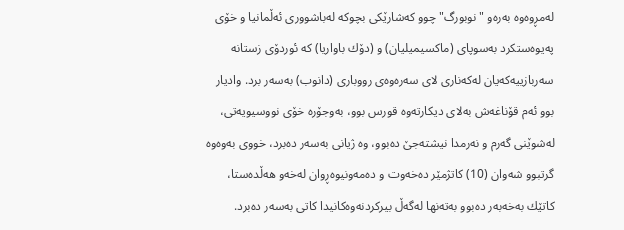له‌مڕوه‌وه‌ به‌ره‌و "نوبورگ" چوو كه‌شارێكی بچوكه‌ له‌باشووری ئه‌ڵمانیا و خۆی په‌یوه‌ستكرد به‌سوپای (ماكسیمیلیان) و (دۆك باواریا) كه‌ ئوردۆی زستانه‌ سه‌ربازییه‌كه‌یان له‌كه‌ناری لای سه‌ره‌وه‌ی رووباری (دانوب) به‌سه‌ر برد. وادیار بوو ئه‌م قۆناغه‌ش به‌لای دیكارته‌وه‌ قورس بوو، به‌وجۆره‌ خۆی نووسیویه‌تی، له‌شوێنی گه‌رم و نه‌رمدا نیشته‌جێ ده‌بوو، وه‌ ژیانی به‌سه‌ر ده‌برد، خووی به‌وه‌وه‌ گرتبوو شه‌وان (10) كاتژمێر ده‌خه‌وت و ده‌مه‌ونیوه‌ڕوان له‌خه‌و هه‌ڵده‌ستا، كاتێك به‌خه‌به‌ر ده‌بوو به‌ته‌نها له‌گه‌ڵ بیركردنه‌وه‌كانیدا كاتی به‌سه‌ر ده‌برد.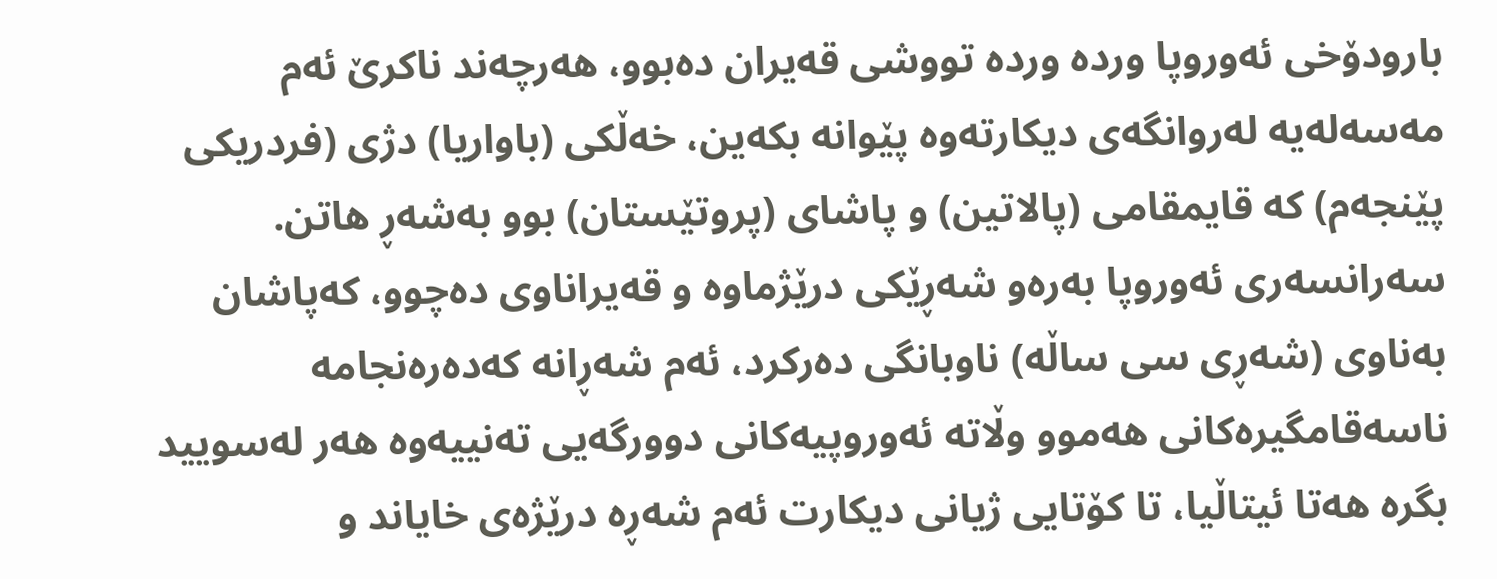بارودۆخی ئه‌وروپا ورده‌ ورده‌ تووشی قه‌یران ده‌بوو، هه‌رچه‌ند ناكرێ ئه‌م مه‌سه‌له‌یه‌ له‌روانگه‌ی دیكارته‌وه‌ پێوانه‌ بكه‌ین، خه‌ڵكی (باواریا) دژی (فردریكی پێنجه‌م) كه‌ قایمقامی (پالاتین) و پاشای (پروتێستان) بوو به‌شه‌ڕ هاتن. سه‌رانسه‌ری ئه‌وروپا به‌ره‌و شه‌ڕێكی درێژماوه‌ و قه‌یراناوی ده‌چوو، كه‌پاشان به‌ناوی (شه‌ڕی سی ساڵه‌) ناوبانگی ده‌ركرد، ئه‌م شه‌ڕانه‌ كه‌ده‌ره‌نجامه‌ ناسه‌قامگیره‌كانی هه‌موو وڵاته‌ ئه‌وروپیه‌كانی دوورگه‌یی ته‌نییه‌وه‌ هه‌ر له‌سویید بگره‌ هه‌تا ئیتاڵیا، تا كۆتایی ژیانی دیكارت ئه‌م شه‌ڕه‌ درێژه‌ی خایاند و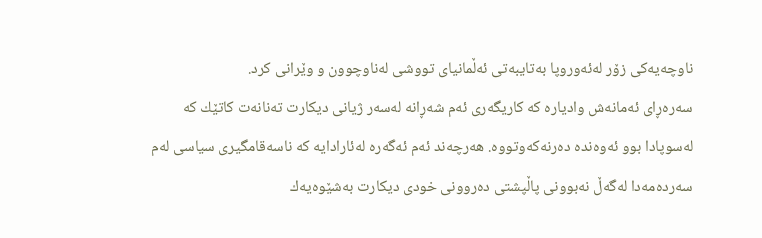ناوچه‌یه‌كی زۆر له‌ئه‌وروپا به‌تایبه‌تی ئه‌ڵمانیای تووشی له‌ناوچوون و وێرانی كرد.
سه‌ره‌ڕای ئه‌مانه‌ش وادیاره‌ كه‌ كاریگه‌ری ئه‌م شه‌ڕانه‌ له‌سه‌ر ژیانی دیكارت ته‌نانه‌ت كاتێك كه‌ له‌سوپادا بوو ئه‌وه‌نده‌ ده‌رنه‌كه‌وتووه‌. هه‌رچه‌ند ئه‌م ئه‌گه‌ره‌ له‌ئارادایه‌ كه‌ ناسه‌قامگیری سیاسی له‌م سه‌رده‌مه‌دا له‌گه‌ڵ نه‌بوونی پاڵپشتی ده‌روونی خودی دیكارت به‌شێوه‌یه‌ك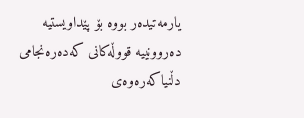یارمه‌تیده‌ر بووه‌ بۆ پێداویستیه‌ ده‌روونییه‌ قووڵه‌كانی كه‌ده‌ره‌نجامی دڵنیاكه‌ره‌وه‌ی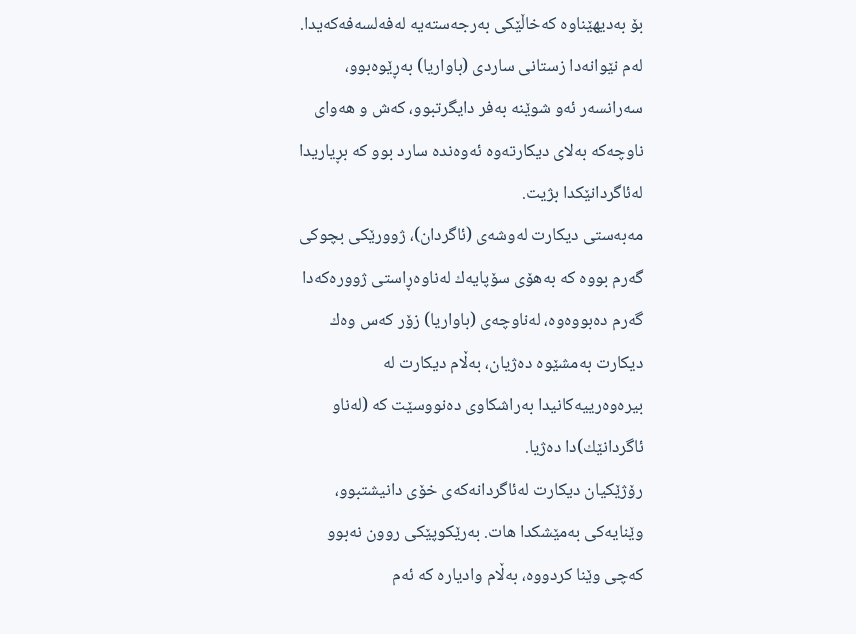بۆ به‌دیهێناوه‌ كه‌خاڵێكی به‌رجه‌سته‌یه‌ له‌فه‌لسه‌فه‌كه‌یدا.
له‌م نێوانه‌دا زستانی ساردی (باواریا) به‌ڕێوه‌بوو، سه‌رانسه‌ر ئه‌و شوێنه‌ به‌فر دایگرتبوو، كه‌ش و هه‌وای ناوچه‌كه‌ به‌لای دیكارته‌وه‌ ئه‌وه‌نده‌ سارد بوو كه‌ بڕیاریدا له‌ئاگردانێكدا بژیت.
مه‌به‌ستی دیكارت له‌وشه‌ی (ئاگردان)، ژوورێكی بچوكی گه‌رم بووه‌ كه‌ به‌هۆی سۆپایه‌ك له‌ناوه‌ڕاستی ژووره‌كه‌دا گه‌رم ده‌بووه‌وه‌، له‌ناوچه‌ی (باواریا) زۆر كه‌س وه‌ك دیكارت به‌مشێوه‌ ده‌ژیان، به‌ڵام دیكارت له‌ بیره‌وه‌رییه‌كانیدا به‌راشكاوی ده‌نووسێت كه‌ (له‌ناو ئاگردانێك)دا ده‌ژیا.
رۆژێكیان دیكارت له‌ئاگردانه‌كه‌ی خۆی دانیشتبوو، وێنایه‌كی به‌مێشكدا هات. به‌رێكوپێكی روون نه‌بوو كه‌چی وێنا كردووه‌، به‌ڵام وادیاره‌ كه‌ ئه‌م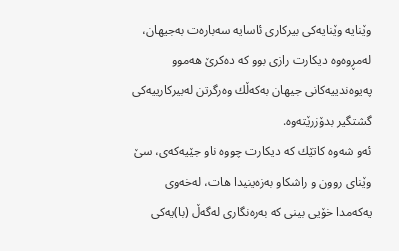وێنایه‌ وێنایه‌كی بیركاری ئاسایه‌ سه‌باره‌ت به‌جیهان، له‌مڕوه‌وه‌ دیكارت رازی بوو كه‌ ده‌كرێ هه‌موو په‌یوه‌ندییه‌كانی جیهان به‌كه‌ڵك وه‌رگرتن له‌بیركارییه‌كی گشتگیر بدۆزرێته‌وه‌.
ئه‌و شه‌وه‌ كاتێك كه‌ دیكارت چووه‌ ناو جێیه‌كه‌ی، سێ وێنای روون و راشكاو به‌زه‌ینیدا هات، له‌خه‌وی یه‌كه‌مدا خۆیی بینی كه‌ به‌ره‌نگاری له‌گه‌ڵ (با)یه‌كی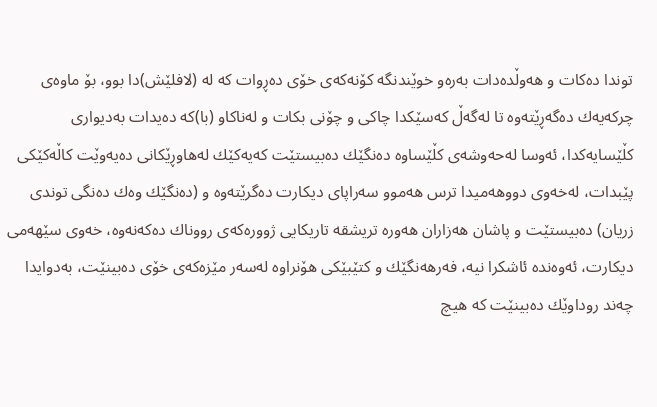توندا ده‌كات و هه‌وڵده‌دات به‌ره‌و خوێندنگه‌ كۆنه‌كه‌ی خۆی ده‌ڕوات كه‌ له‌ (لافلێش)دا بوو، بۆ ماوه‌ی چركه‌یه‌ك ده‌گه‌ڕێته‌وه‌ تا له‌گه‌ڵ كه‌سێكدا چاكی و چۆنی بكات و له‌ناكاو (با)كه‌ ده‌یدات به‌دیواری كڵێسایه‌كدا، ئه‌وسا له‌حه‌وشه‌ی كڵێساوه‌ ده‌نگێك ده‌بیستێت كه‌یه‌كێك له‌هاوڕێكانی ده‌یه‌وێت كاڵه‌كێكی پێبدات، له‌خه‌وی دووهه‌میدا ترس هه‌موو سه‌راپای دیكارت ده‌گرێته‌وه‌ و (ده‌نگێك وه‌ك ده‌نگی توندی زریان) ده‌بیستێت و پاشان هه‌زاران هه‌وره‌ تریشقه‌ تاریكایی ژووره‌كه‌ی رووناك ده‌كه‌نه‌وه‌، خه‌وی سێهه‌می دیكارت، ئه‌وه‌نده‌ ئاشكرا نیه‌، فه‌رهه‌نگێك و كتێبێكی هۆنراوه‌ له‌سه‌ر مێزه‌كه‌ی خۆی ده‌بینێت، به‌دوایدا چه‌ند روداوێك ده‌بینێت كه‌ هیچ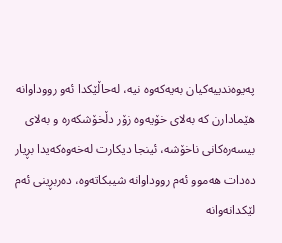په‌یوه‌ندییه‌كیان به‌یه‌كه‌وه‌ نیه‌، له‌حاڵێكدا ئه‌و رووداوانه‌ هێمادارن كه‌ به‌لای خۆیه‌وه‌ زۆر دڵخۆشكه‌ره‌ و به‌لای بیسه‌ره‌كانی ناخۆشه‌، ئینجا دیكارت له‌خه‌وه‌كه‌یدا بڕیار ده‌دات هه‌موو ئه‌م رووداوانه‌ شیبكاته‌وه‌، ده‌ربڕینی ئه‌م لێكدانه‌وانه‌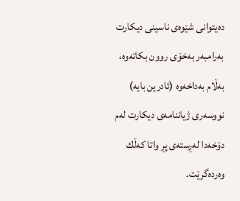ده‌یتوانی شێوه‌ی ناسینی دیكارت به‌رامبه‌ر به‌خۆی روون بكاته‌وه‌، به‌ڵام به‌داخه‌وه‌ (ئادرین بایه‌) نووسه‌ری ژیاننامه‌ی دیكارت له‌م دۆخه‌دا له‌ڕسته‌ی پڕ واتا كه‌ڵك وه‌رده‌گرێت.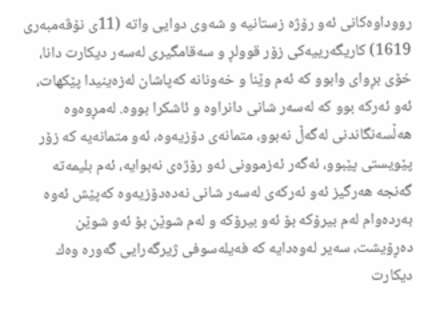رووداوه‌كانی ئه‌و رۆژه‌ زستانیه‌ و شه‌وی دوایی واته‌ (11ی نۆڤه‌مبه‌ری 1619) كاریگه‌رییه‌كی زۆر قوولڕ و سه‌قامگیری له‌سه‌ر دیكارت دانا، خۆی بڕوای وابوو كه‌ ئه‌م وێنا و خه‌ونانه‌ كه‌پاشان له‌زه‌ینیدا پێكهات، ئه‌و ئه‌ركه‌ بوو كه‌ له‌سه‌ر شانی دانراوه‌ و ئاشكرا بووه‌. له‌مڕوه‌وه‌ هه‌ڵسه‌نگاندنی له‌گه‌ڵ نه‌بوو، متمانه‌ی دۆزیه‌وه‌، ئه‌و متمانه‌یه‌ كه‌ زۆر پێویستی پێبوو، ئه‌گه‌ر ئه‌زموونی ئه‌و رۆژه‌ی نه‌بوایه‌، ئه‌م بلیمه‌ته‌ گه‌نجه‌ هه‌رگیز ئه‌و ئه‌ركه‌ی له‌سه‌ر شانی نه‌ده‌دۆزیه‌وه‌ كه‌پێش ئه‌وه‌ به‌رده‌وام له‌م بیرۆكه‌ بۆ ئه‌و بیرۆكه‌ و له‌م شوێن بۆ ئه‌و شوێن ده‌ڕۆیشت، سه‌یر له‌وه‌دایه‌ كه‌ فه‌یله‌سوفی ژیرگه‌رایی گه‌وره‌ وه‌ك دیكارت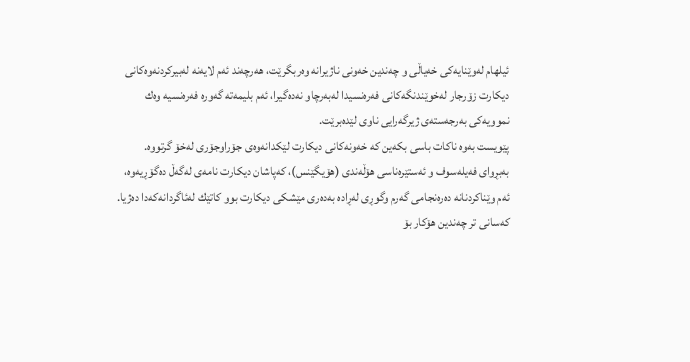ئیلهام له‌وێنایه‌كی خه‌یاڵی و چه‌ندین خه‌ونی ناژیرانه‌ وه‌ربگرێت، هه‌رچه‌ند ئه‌م لایه‌نه‌ له‌بیركردنه‌وه‌كانی دیكارت زۆرجار له‌خوێندنگه‌كانی فه‌ره‌نسیدا له‌به‌رچاو نه‌ده‌گیرا، ئه‌م بلیمه‌ته‌ گه‌وره‌ فه‌ره‌نسیه‌ وه‌ك نموویه‌كی به‌رجه‌سته‌ی ژیرگه‌رایی ناوی لێده‌برێت.
پێویست به‌وه‌ ناكات باسی بكه‌ین كه‌ خه‌ونه‌كانی دیكارت لێكدانه‌وه‌ی جۆراوجۆری له‌خۆ گرتووه‌. به‌بڕوای فه‌یله‌سوف و ئه‌ستێره‌ناسی هۆڵه‌ندی (هۆیگێنس)، كه‌پاشان دیكارت نامه‌ی له‌گه‌ڵ ده‌گۆڕیه‌وه‌، ئه‌م وێناكردنانه‌ ده‌ره‌نجامی گه‌رم وگوڕی له‌ڕاده‌ به‌ده‌ری مێشكی دیكارت بوو كاتێك له‌ئاگردانه‌كه‌دا ده‌ژیا.
كه‌سانی تر چه‌ندین هۆكار بۆ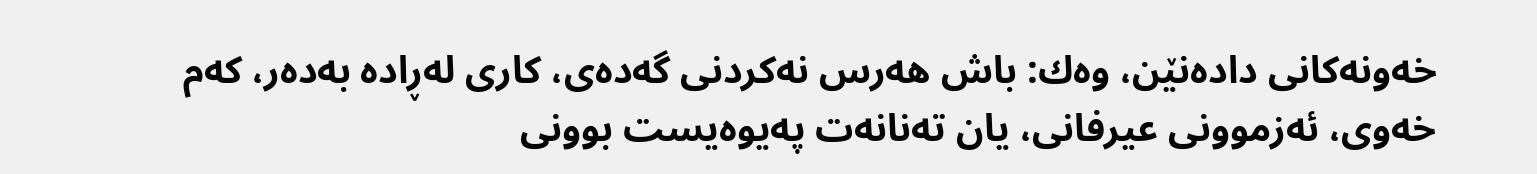خه‌ونه‌كانی داده‌نێن، وه‌ك: باش هه‌رس نه‌كردنی گه‌ده‌ی، كاری له‌ڕاده‌ به‌ده‌ر، كه‌م خه‌وی، ئه‌زموونی عیرفانی، یان ته‌نانه‌ت په‌یوه‌یست بوونی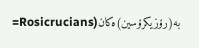به‌(رۆزیكرۆسین)ه‌كان(Rosicrucians=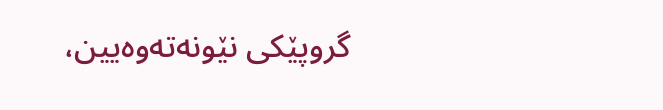گروپێكی نێونه‌ته‌وه‌یین،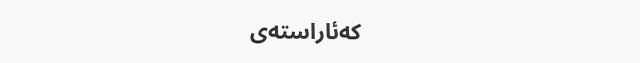كه‌ئاراسته‌ی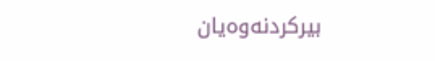بیركردنه‌وه‌یان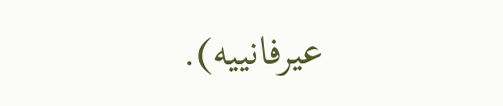عیرفانییه‌).